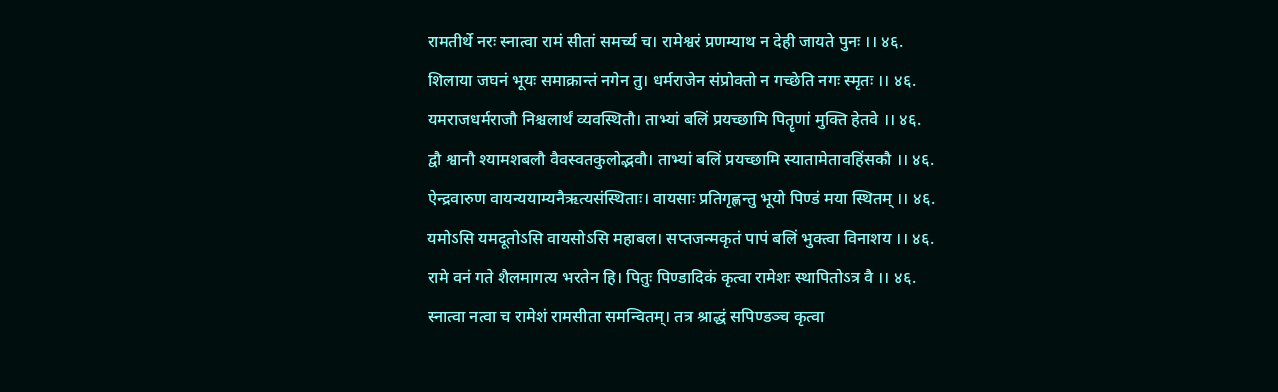रामतीर्थे नरः स्नात्वा रामं सीतां समर्च्य च। रामेश्वरं प्रणम्याथ न देही जायते पुनः ।। ४६.
शिलाया जघनं भूयः समाक्रान्तं नगेन तु। धर्मराजेन संप्रोक्तो न गच्छेति नगः स्मृतः ।। ४६.
यमराजधर्मराजौ निश्चलार्थं व्यवस्थितौ। ताभ्यां बलिं प्रयच्छामि पितॄणां मुक्ति हेतवे ।। ४६.
द्वौ श्वानौ श्यामशबलौ वैवस्वतकुलोद्भवौ। ताभ्यां बलिं प्रयच्छामि स्यातामेतावहिंसकौ ।। ४६.
ऐन्द्रवारुण वायन्ययाम्यनैऋत्यसंस्थिताः। वायसाः प्रतिगृह्णन्तु भूयो पिण्डं मया स्थितम् ।। ४६.
यमोऽसि यमदूतोऽसि वायसोऽसि महाबल। सप्तजन्मकृतं पापं बलिं भुक्त्वा विनाशय ।। ४६.
रामे वनं गते शैलमागत्य भरतेन हि। पितुः पिण्डादिकं कृत्वा रामेशः स्थापितोऽत्र वै ।। ४६.
स्नात्वा नत्वा च रामेशं रामसीता समन्वितम्। तत्र श्राद्धं सपिण्डञ्च कृत्वा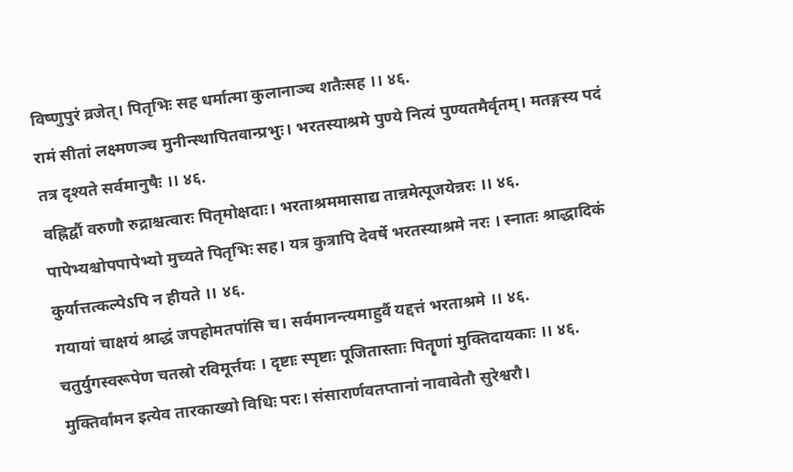विष्णुपुरं व्रजेत्। पितृभिः सह धर्मात्मा कुलानाञ्च शतैःसह ।। ४६.
रामं सीतां लक्ष्मणञ्च मुनीन्स्थापितवान्प्रभुः। भरतस्याश्रमे पुण्ये नित्यं पुण्यतमैर्वृतम्। मतङ्गस्य पदं तत्र दृश्यते सर्वमानुषैः ।। ४६.
वह्निर्द्वौ वरुणौ रुद्राश्चत्वारः पितृमोक्षदाः। भरताश्रममासाद्य तान्नमेत्पूजयेन्नरः ।। ४६.
पापेभ्यश्चोपपापेभ्यो मुच्यते पितृभिः सह। यत्र कुत्रापि देवर्षे भरतस्याश्रमे नरः । स्नातः श्राद्धादिकं कुर्यात्तत्कल्पेऽपि न हीयते ।। ४६.
गयायां चाक्षयं श्राद्धं जपहोमतपांसि च। सर्वमानन्त्यमाहुर्वै यद्दत्तं भरताश्रमे ।। ४६.
चतुर्युगस्वरूपेण चतस्रो रविमूर्त्तयः । दृष्टाः स्पृष्टाः पूजितास्ताः पितॄणां मुक्तिदायकाः ।। ४६.
मुक्तिर्वांमन इत्येव तारकाख्यो विधिः परः। संसारार्णवतप्तानां नावावेतौ सुरेश्वरौ।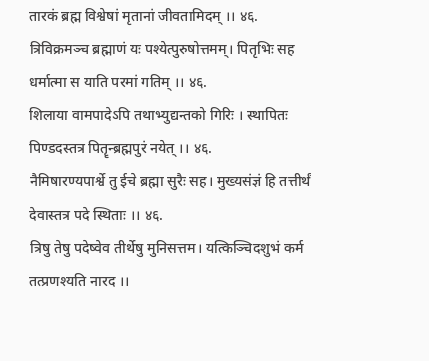तारकं ब्रह्म विश्वेषां मृतानां जीवतामिदम् ।। ४६.
त्रिविक्रमञ्च ब्रह्माणं यः पश्येत्पुरुषोत्तमम्। पितृभिः सह धर्मात्मा स याति परमां गतिम् ।। ४६.
शिलाया वामपादेऽपि तथाभ्युद्यन्तको गिरिः । स्थापितः पिण्डदस्तत्र पितॄन्ब्रह्मपुरं नयेत् ।। ४६.
नैमिषारण्यपार्श्वे तु ईचे ब्रह्मा सुरैः सह। मुख्यसंज्ञं हि तत्तीर्थं देवास्तत्र पदे स्थिताः ।। ४६.
त्रिषु तेषु पदेष्वेव तीर्थेषु मुनिसत्तम। यत्किञ्चिदशुभं कर्म तत्प्रणश्यति नारद ।।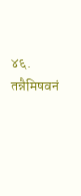४६.
तन्नैमिषवनं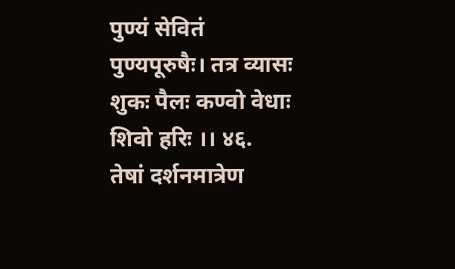पुण्यं सेवितं पुण्यपूरुषैः। तत्र व्यासः शुकः पैलः कण्वो वेधाः शिवो हरिः ।। ४६.
तेषां दर्शनमात्रेण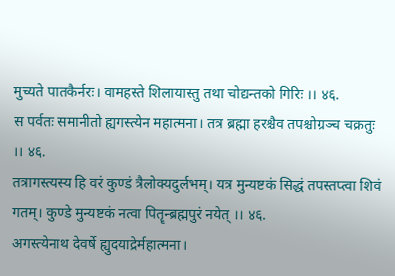मुच्यते पातकैर्नरः। वामहस्ते शिलायास्तु तथा चोद्यन्तको गिरिः ।। ४६.
स पर्वतः समानीतो ह्यगस्त्येन महात्मना। तत्र ब्रह्मा हरश्चैव तपश्चोग्रञ्च चक्रतुः ।। ४६.
तत्रागस्त्यस्य हि वरं कुण्डं त्रैलोक्यदुर्लभम्। यत्र मुन्यष्टकं सिद्धं तपस्तप्त्वा शिवं गतम्। कुण्डे मुन्यष्टकं नत्वा पितॄन्ब्रह्मपुरं नयेत् ।। ४६.
अगस्त्येनाथ देवर्षे ह्युदयाद्रेर्महात्मना।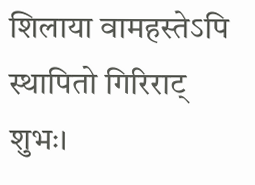शिलाया वामहस्तेऽपि स्थापितो गिरिराट् शुभः।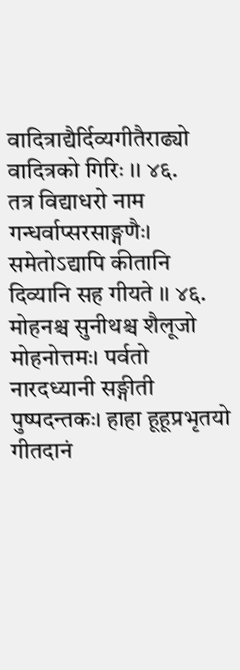वादित्राद्यैर्दिव्यगीतैराढ्यो वादित्रको गिरिः ।। ४६.
तत्र विद्याधरो नाम गन्धर्वाप्सरसाङ्गणैः। समेतोऽद्यापि कीतानि दिव्यानि सह गीयते ।। ४६.
मोहनश्च सुनीथश्च शैलूजो मोहनोत्तमः। पर्वतो नारदध्यानी सङ्गीती पुष्पदन्तकः। हाहा हूहूप्रभृतयो गीतदानं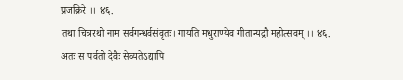प्रजक्रिरे ।। ४६.
तथा चित्ररथो नाम सर्वगन्धर्वसंवृतः। गायति मधुराण्येव गीतान्यद्रौ महोत्सवम् ।। ४६.
अतः स पर्वतो देवैः सेव्यतेऽद्यापि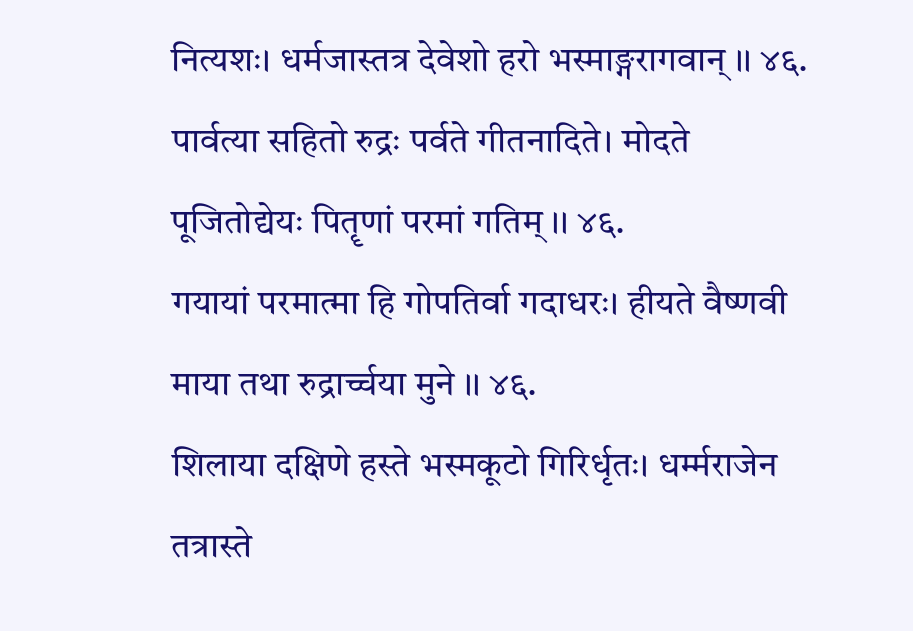नित्यशः। धर्मजास्तत्र देवेशो हरो भस्माङ्गरागवान् ।। ४६.
पार्वत्या सहितो रुद्रः पर्वते गीतनादिते। मोदते पूजितोद्येयः पितॄणां परमां गतिम् ।। ४६.
गयायां परमात्मा हि गोपतिर्वा गदाधरः। हीयते वैष्णवी माया तथा रुद्रार्च्चया मुने ।। ४६.
शिलाया दक्षिणे हस्ते भस्मकूटो गिरिर्धृतः। धर्म्मराजेन तत्रास्ते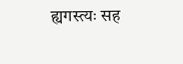ह्यगस्त्यः सह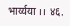भार्य्यया ।। ४६.